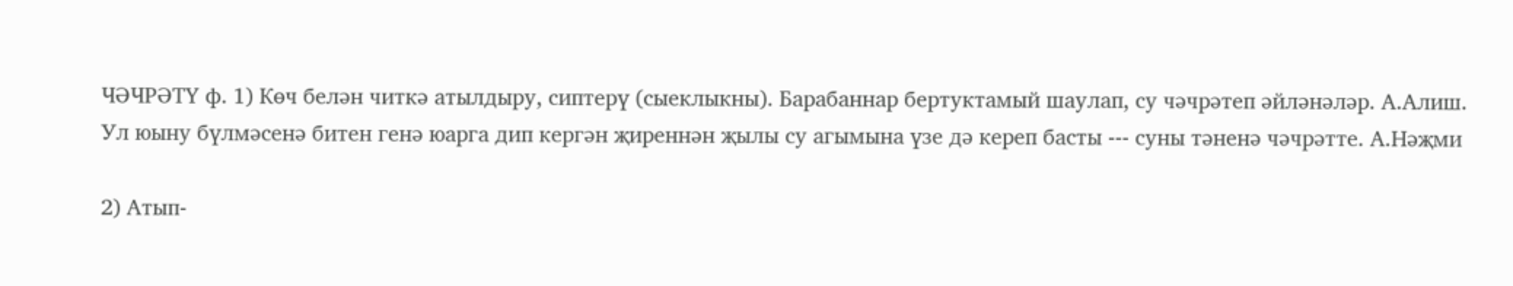ЧӘЧРӘТҮ ф. 1) Көч белән читкә атылдыру, сиптерү (сыеклыкны). Барабаннар бертуктамый шаулап, су чәчрәтеп әйләнәләр. А.Алиш. Ул юыну бүлмәсенә битен генә юарга дип кергән җиреннән җылы су агымына үзе дә кереп басты --- суны тәненә чәчрәтте. А.Нәҗми

2) Атып-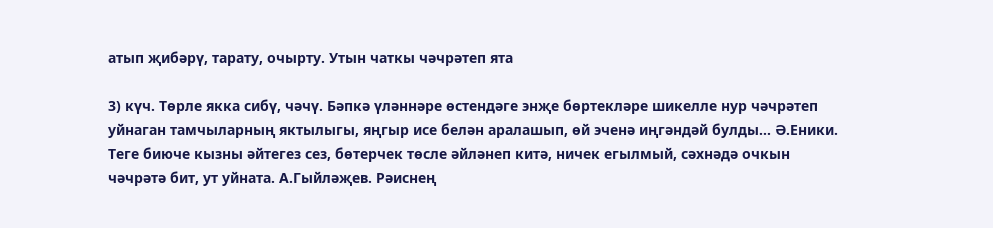атып җибәрү, тарату, очырту. Утын чаткы чәчрәтеп ята

3) күч. Төрле якка сибү, чәчү. Бәпкә үләннәре өстендәге энҗе бөртекләре шикелле нур чәчрәтеп уйнаган тамчыларның яктылыгы, яңгыр исе белән аралашып, өй эченә иңгәндәй булды... Ә.Еники. Теге биюче кызны әйтегез сез, бөтерчек төсле әйләнеп китә, ничек егылмый, сәхнәдә очкын чәчрәтә бит, ут уйната. А.Гыйләҗев. Рәиснең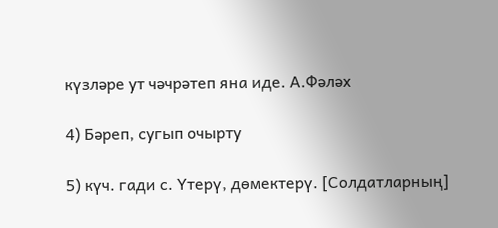күзләре ут чәчрәтеп яна иде. А.Фәләх

4) Бәреп, сугып очырту

5) күч. гади с. Үтерү, дөмектерү. [Солдатларның]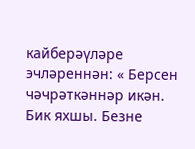кайберәүләре эчләреннән: « Берсен чәчрәткәннәр икән. Бик яхшы. Безне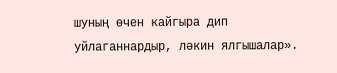шуның өчен кайгыра дип уйлаганнардыр, ләкин ялгышалар».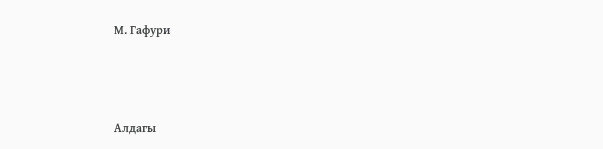М. Гафури



Алдагы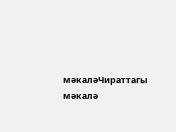мәкаләЧираттагы мәкалә